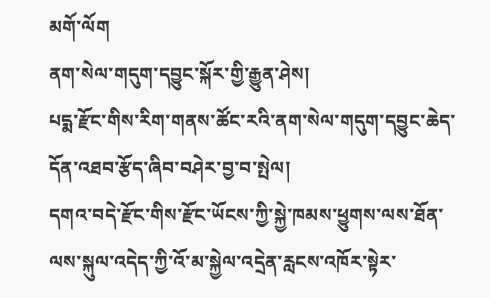མགོ་ལོག
ནག་སེལ་གདུག་དབྱུང་སྐོར་གྱི་རྒྱུན་ཤེས།
པདྨ་རྫོང་གིས་རིག་གནས་ཚོང་རའི་ནག་སེལ་གདུག་དབྱུང་ཆེད་དོན་འཐབ་རྩོད་ཞིབ་བཤེར་བྱ་བ་སྤེལ།
དགའ་བདེ་རྫོང་གིས་རྫོང་ཡོངས་ཀྱི་སྐྱེ་ཁམས་ཕྱུགས་ལས་ཐོན་ལས་སྐུལ་འདེད་ཀྱི་འོ་མ་སྐྱེལ་འདྲེན་རླངས་འཁོར་སྟེར་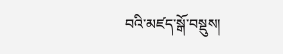བའི་མཛད་སྒོ་བསྡུས།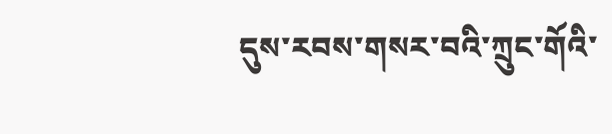དུས་རབས་གསར་བའི་ཀྲུང་གོའི་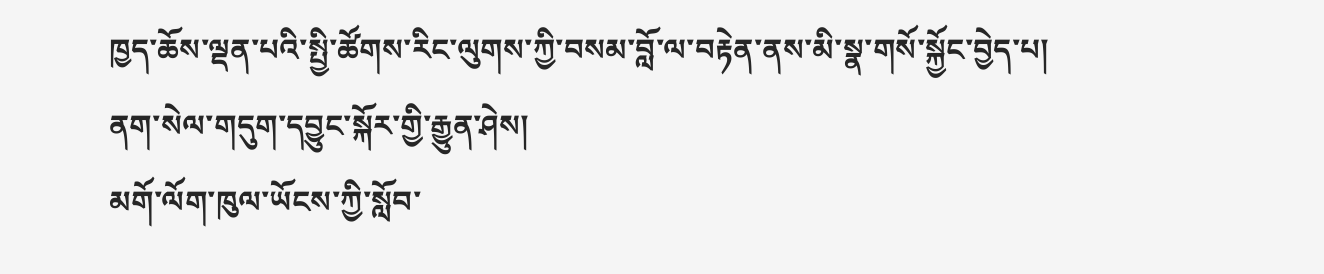ཁྱད་ཆོས་ལྡན་པའི་སྤྱི་ཚོགས་རིང་ལུགས་ཀྱི་བསམ་བློ་ལ་བརྟེན་ནས་མི་སྣ་གསོ་སྐྱོང་བྱེད་པ།
ནག་སེལ་གདུག་དབྱུང་སྐོར་གྱི་རྒྱུན་ཤེས།
མགོ་ལོག་ཁུལ་ཡོངས་ཀྱི་སློབ་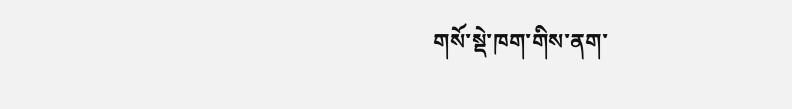གསོ་སྡེ་ཁག་གིས་ནག་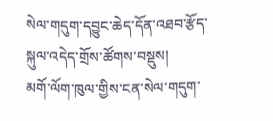སེལ་གདུག་དབྱུང་ཆེད་དོན་འཐབ་རྩོད་སྐུལ་འདེད་གྲོས་ཚོགས་བསྡུས།
མགོ་ལོག་ཁུལ་གྱིས་ངན་སེལ་གདུག་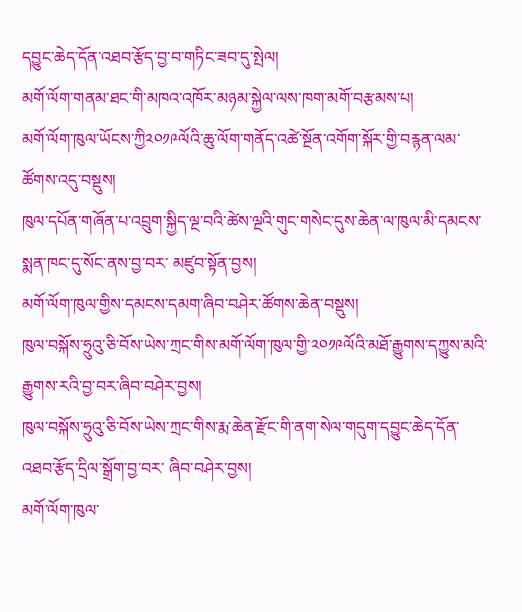དབྱུང་ཆེད་དོན་འཐབ་རྩོད་བྱ་བ་གཏིང་ཟབ་དུ་སྤེལ།
མགོ་ལོག་གནམ་ཐང་གི་མཁའ་འཁོར་མཉམ་སྐྱེལ་ལས་ཁག་མགོ་བརྩམས་པ།
མགོ་ལོག་ཁུལ་ཡོངས་ཀྱི༢༠༡༩ལོའི་ཆུ་ལོག་གནོད་འཚེ་སྔོན་འགོག་སྐོར་གྱི་བརྙན་ལམ་ཚོགས་འདུ་བསྡུས།
ཁུལ་དཔོན་གཞོན་པ་འབྲུག་སྐྱིད་ལྔ་བའི་ཚེས་ལྔའི་གུང་གསེང་དུས་ཆེན་ལ་ཁུལ་མི་དམངས་སྨན་ཁང་དུ་སོང་ནས་བྱ་བར་ མཛུབ་སྟོན་བྱས།
མགོ་ལོག་ཁུལ་གྱིས་དམངས་དམག་ཞིབ་བཤེར་ཚོགས་ཆེན་བསྡུས།
ཁུལ་བསྐོས་ཧྲུའུ་ཅི་བོས་ཡེས་ཀྲང་གིས་མགོ་ལོག་ཁུལ་གྱི་༢༠༡༩ལོའི་མཐོ་རྒྱུགས་དཀྱུས་མའི་རྒྱུགས་རའི་བྱ་བར་ཞིབ་བཤེར་བྱས།
ཁུལ་བསྐོས་ཧྲུའུ་ཅི་བོས་ཡེས་ཀྲང་གིས་རྨ་ཆེན་རྫོང་གི་ནག་སེལ་གདུག་དབྱུང་ཆེད་དོན་འཐབ་རྩོད་དྲིལ་སྒྲོག་བྱ་བར་ ཞིབ་བཤེར་བྱས།
མགོ་ལོག་ཁུལ་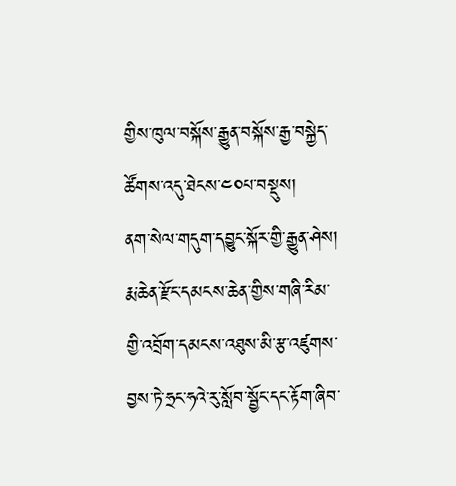གྱིས་ཁུལ་བསྐོས་རྒྱུན་བསྐོས་རྒྱ་བསྐྱེད་ཚོགས་འདུ་ཐེངས་༤༠པ་བསྡུས།
ནག་སེལ་གདུག་དབྱུང་སྐོར་གྱི་རྒྱུན་ཤེས།
རྨ་ཆེན་རྫོང་དམངས་ཆེན་གྱིས་གཞི་རིམ་གྱི་འབྲོག་དམངས་འཐུས་མི་རྩ་འཛུགས་བྱས་ཏེ་ཧྲང་ཧའེ་རུ་སློབ་སྦྱོང་དང་རྟོག་ཞིབ་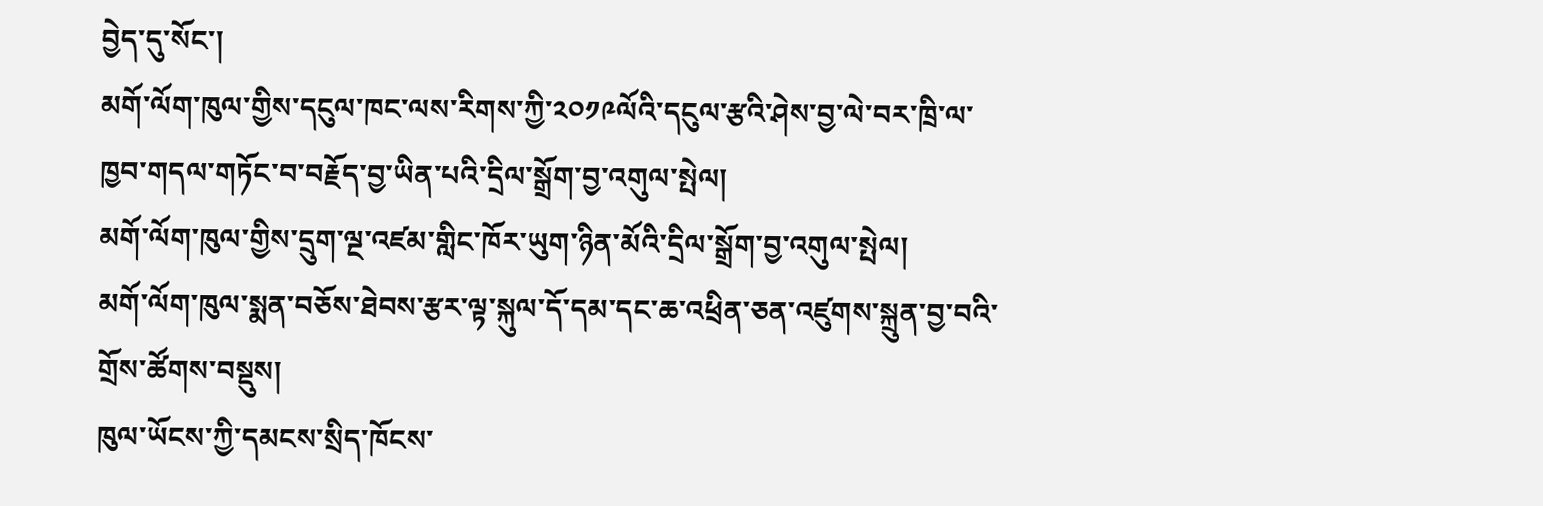བྱེད་དུ་སོང་།
མགོ་ལོག་ཁུལ་གྱིས་དངུལ་ཁང་ལས་རིགས་ཀྱི་༢༠༡༩ལོའི་དངུལ་རྩའི་ཤེས་བྱ་ལེ་བར་ཁྲི་ལ་ཁྱབ་གདལ་གཏོང་བ་བརྗོད་བྱ་ཡིན་པའི་དྲིལ་སྒྲོག་བྱ་འགུལ་སྤེལ།
མགོ་ལོག་ཁུལ་གྱིས་དྲུག་ལྔ་འཛམ་གླིང་ཁོར་ཡུག་ཉིན་མོའི་དྲིལ་སྒྲོག་བྱ་འགུལ་སྤེལ།
མགོ་ལོག་ཁུལ་སྨན་བཅོས་ཐེབས་རྩར་ལྟ་སྐུལ་དོ་དམ་དང་ཆ་འཕྲིན་ཅན་འཛུགས་སྐྲུན་བྱ་བའི་གྲོས་ཚོགས་བསྡུས།
ཁུལ་ཡོངས་ཀྱི་དམངས་སྲིད་ཁོངས་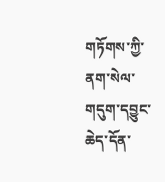གཏོགས་ཀྱི་ནག་སེལ་གདུག་དབྱུང་ཆེད་དོན་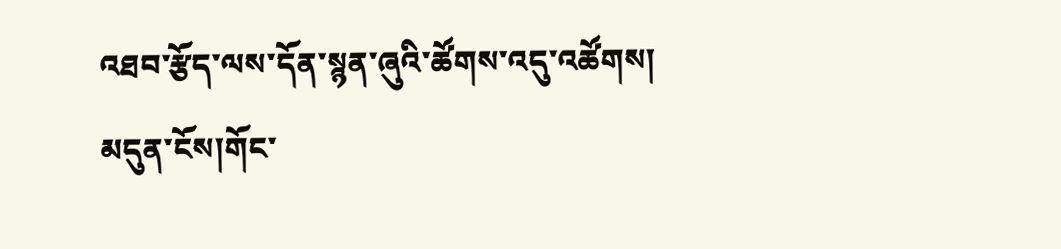འཐབ་རྩོད་ལས་དོན་སྙན་ཞུའི་ཚོགས་འདུ་འཚོགས།
མདུན་ངོས།གོང་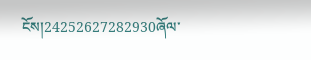ངོས།24252627282930ཞོལ་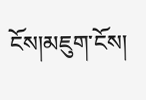ངོས།མཇུག་ངོས།